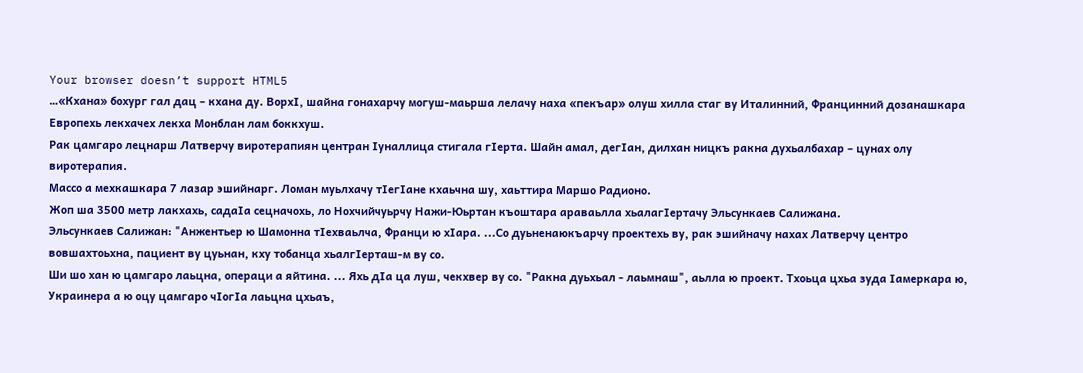Your browser doesn’t support HTML5
…«Кхана» бохург гал дац – кхана ду. ВорхI, шайна гонахарчу могуш-маьрша лелачу наха «пекъар» олуш хилла стаг ву Италинний, Францинний дозанашкара Европехь лекхачех лекха Монблан лам боккхуш.
Рак цамгаро лецнарш Латверчу виротерапиян центран Iуналлица стигала гIерта. Шайн амал, дегIан, дилхан ницкъ ракна духьалбахар – цунах олу виротерапия.
Массо а мехкашкара 7 лазар эшийнарг. Ломан муьлхачу тIегIане кхаьчна шу, хаьттира Маршо Радионо.
Жоп ша 3500 метр лакхахь, садаIа сецначохь, ло Нохчийчуьрчу Нажи-Юьртан къоштара араваьлла хьалагIертачу Эльсункаев Салижана.
Эльсункаев Салижан: "Анжентьер ю Шамонна тIехваьлча, Франци ю хIара. ...Со дуьненаюкъарчу проектехь ву, рак эшийначу нахах Латверчу центро вовшахтоьхна, пациент ву цуьнан, кху тобанца хьалгIерташ-м ву со.
Ши шо хан ю цамгаро лаьцна, операци а яйтина. ... Яхь дIа ца луш, чекхвер ву со. "Ракна дуьхьал - лаьмнаш", аьлла ю проект. Тхоьца цхьа зуда Iамеркара ю, Украинера а ю оцу цамгаро чIогIа лаьцна цхьаъ,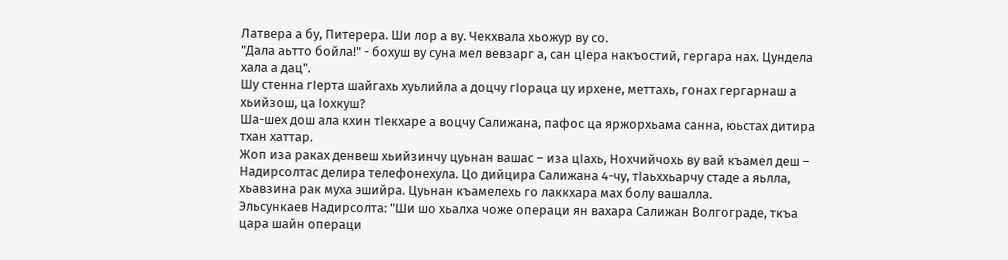Латвера а бу, Питерера. Ши лор а ву. Чекхвала хьожур ву со.
"Дала аьтто бойла!" - бохуш ву суна мел вевзарг а, сан цIера накъостий, гергара нах. Цундела хала а дац".
Шу стенна гIерта шайгахь хуьлийла а доцчу гIораца цу ирхене, меттахь, гонах гергарнаш а хьийзош, ца Iохкуш?
Ша-шех дош ала кхин тIекхаре а воцчу Салижана, пафос ца яржорхьама санна, юьстах дитира тхан хаттар.
Жоп иза раках денвеш хьийзинчу цуьнан вашас – иза цIахь, Нохчийчохь ву вай къамел деш – Надирсолтас делира телефонехула. Цо дийцира Салижана 4-чу, тIаьххьарчу стаде а яьлла, хьавзина рак муха эшийра. Цуьнан къамелехь го лаккхара мах болу вашалла.
Эльсункаев Надирсолта: "Ши шо хьалха чоже операци ян вахара Салижан Волгограде, ткъа цара шайн операци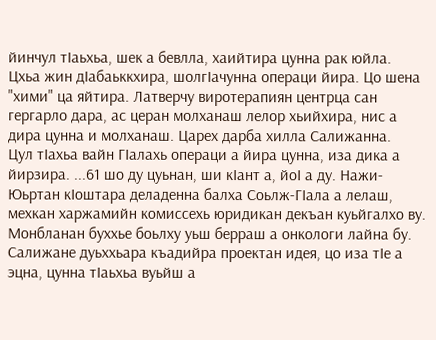йинчул тIаьхьа, шек а бевлла, хаийтира цунна рак юйла.
Цхьа жин дIабаьккхира, шолгIачунна операци йира. Цо шена "хими" ца яйтира. Латверчу виротерапиян центрца сан гергарло дара, ас церан молханаш лелор хьийхира, нис а дира цунна и молханаш. Царех дарба хилла Салижанна.
Цул тIахьа вайн ГIалахь операци а йира цунна, иза дика а йирзира. ...61 шо ду цуьнан, ши кIант а, йоI а ду. Нажи-Юьртан кIоштара деладенна балха Соьлж-ГIала а лелаш, мехкан харжамийн комиссехь юридикан декъан куьйгалхо ву.
Монбланан буххье боьлху уьш берраш а онкологи лайна бу. Салижане дуьххьара къадийра проектан идея, цо иза тIе а эцна, цунна тIаьхьа вуьйш а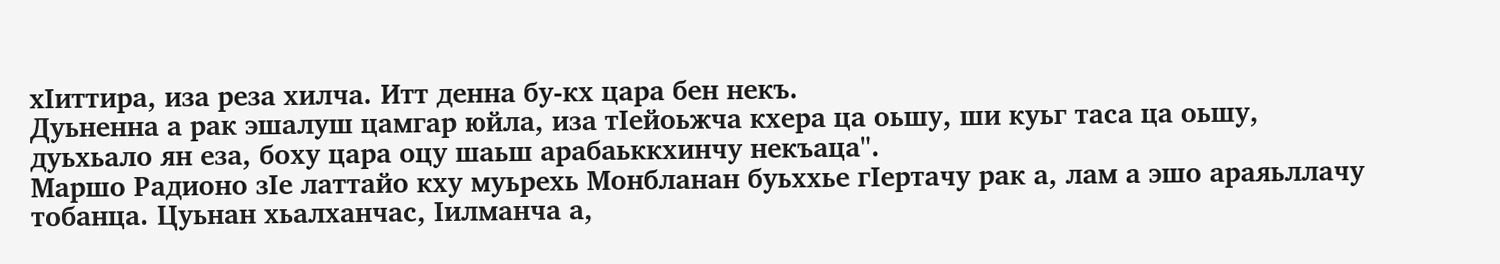хIиттира, иза реза хилча. Итт денна бу-кх цара бен некъ.
Дуьненна а рак эшалуш цамгар юйла, иза тIейоьжча кхера ца оьшу, ши куьг таса ца оьшу, дуьхьало ян еза, боху цара оцу шаьш арабаьккхинчу некъаца".
Маршо Радионо зIе латтайо кху муьрехь Монбланан буьххье гIертачу рак а, лам а эшо араяьллачу тобанца. Цуьнан хьалханчас, Iилманча а,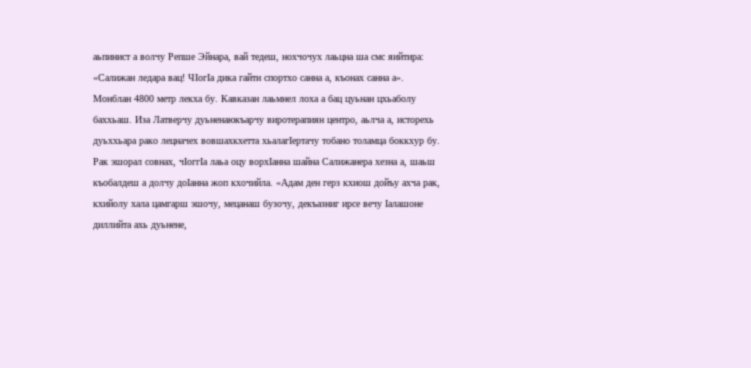аьпинист а волчу Репше Эйнара, вай тедеш, нохчочух лаьцна ша смс яийтира: «Салижан ледара вац! ЧIогIа дика гайти спортхо санна а, къонах санна а».
Монблан 4800 метр лекха бу. Кавказан лаьмнел лоха а бац цуьнан цхьаболу баххьаш. Иза Латверчу дуьненаюкъарчу виротерапиян центро, аьлча а, исторехь дуьххьара рако лецначех вовшахкхетта хьалагIертачу тобано толамца боккхур бу.
Рак эшорал совнах, чIоггIа лаьа оцу ворхIанна шайна Салижанера хезна а, шаьш къобалдеш а долчу доIанна жоп кхочийла. «Адам ден герз кхиош дойъу ахча рак, кхийолу хала цамгарш эшочу, мецанаш бузочу, декъазниг ирсе вечу Iалашоне диллийта ахь дуьнене,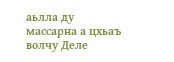аьлла ду массарна а цхьаъ волчу Деле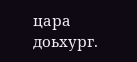цара доьхург.